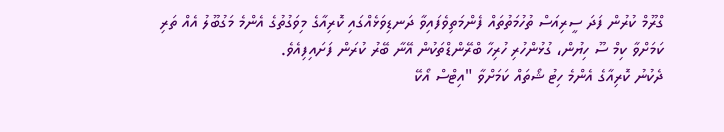ގްރޫމް ކުރުން ފަދަ ސީރިއަސް ތުހުމަތުތައް ފެންމަތިވެފައިވާ ދަނޑިވަޅެއްގައި ކޮރިއާގެ މިވަގުތުގެ އެންމެ މަގުބޫލު އެއް ތަރި ކަމަށްވާ ކިމް ސޫ ހިޔުން، ގުޅުންހުރި ހުރިހާ ބްރޭންޑްތަކުން އޭނާ ބޭރު ކުރަން ފަށައިފިއެވެ.
ދެކުނު ކޮރިއާގެ އެންމެ ހިޓު ޝޯތައް ކަމަށްވާ "އިޓްސް އޯކޭ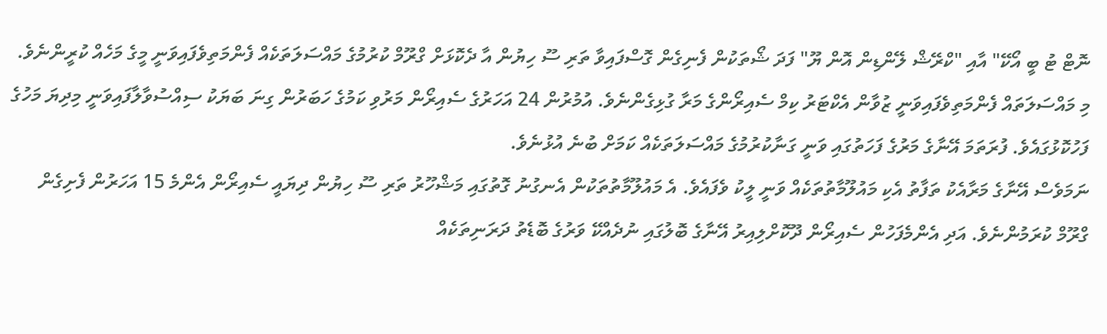ނޮޓް ޓު ބީ އޯކޭ" އާއި "ކްރޭޝް ލޭންޑިން އޮން ޔޫ" ފަދަ ޝޯތަކުން ފެނިގެން ގޮސްފައިވާ ތަރި ސޫ ހިޔުން އާ ދެކޮޅަށް ގްރޫމް ކުރުމުގެ މައްސަލަތަކެއް ފެންމަތިވެފައިވަނީ މީގެ މަހެއް ކުރީންނެވެ.
މި މައްސަލަތައް ފެންމަތިވެފައިވަނީ ޒުވާން އެކްޓަރު ކިމް ސެއިރޯންގެ މަރާ ގުޅިގެންނެވެ. އުމުރުން 24 އަހަރުގެ ސެއިރޯން މަރުވި ކަމުގެ ހަބަރުން ގިނަ ބަޔަކު ސިއްސުވާލާފައިވަނީ މިދިޔަ މަހުގެ ފަހުކޮޅުގައެވެ. ފުރަތަމަ އޭނާގެ މަރުގެ ފަހަތުގައި ވަނީ ގަނާކުރުމުގެ މައްސަލަތަކެއް ކަމަށް ބުނެ އުޅުނެވެ.
ނަމަވެސް އޭނާގެ މަރާއެކު ތަފާތު އެކި މައުލޫމާތުތަކެއް ވަނީ ލީކު ވެފައެވެ. އެ މައުލޫމާތުތަކުން އެނގުނު ގޮތުގައި މަޝްހޫރު ތަރި ސޫ ހިޔުން ދިޔައީ ސެއިރޯން އެންމެ 15 އަހަރުން ފެށިގެން ގްރޫމް ކުރަމުންނެވެ. އަދި އެންމެފަހުން ސެއިރޯން ދޫކޮށްލިއިރު އޭނާގެ ބޮލުގައި ނުދެއްކޭ ވަރުގެ ބޮޑެތު ދަރަނިތަކެއް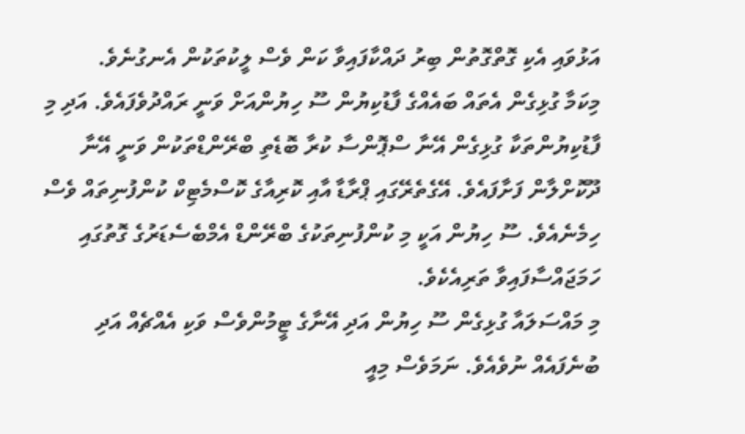އަޅުވައި އެކި ގޮތްގޮތުން ބިރު ދައްކާފައިވާ ކަން ވެސް ލީކުތަކުން އެނގުނެވެ.
މިކަމާ ގުޅިގެން އެތައް ބައެއްގެ ފާޑުކިޔުން ސޫ ހިޔުންއަށް ވަނީ ރައްދުވެފައެވެ. އަދި މި ފާޑުކިޔުންތަކާ ގުޅިގެން އޭނާ ސްޕޮންސާ ކުރާ ބޮޑެތި ބްރޭންޑްތަކުން ވަނީ އޭނާ ދޫކޮށްލާން ފަށާފައެވެ. އޭގެތެރޭގައި ޕްރާޑާ އާއި ކޮރިއާގެ ކޮސްމެޓިކް ކުންފުނިތައް ވެސް ހިމެނެއެވެ. ސޫ ހިޔުން އަކީ މި ކުންފުނިތަކުގެ ބްރޭންޑް އެމްބެސެޑަރުގެ ގޮތުގައި ހަމަޖައްސާފައިވާ ތަރިއެކެވެ.
މި މައްސަލައާ ގުޅިގެން ސޫ ހިޔުން އަދި އޭނާގެ ޓީމުންވެސް ވަކި އެއްޗެއް އަދި ބުނެފައެއް ނުވެއެވެ. ނަމަވެސް މިއީ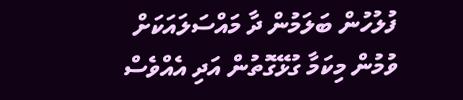ފުލުހުން ބަލަމުން ދާ މައްސަލައަކަށް ވުމުން މިކަމާ ގުޅޭގޮތުން އަދި އެއްވެސް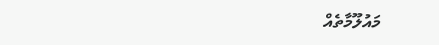މައުލޫމާތެއް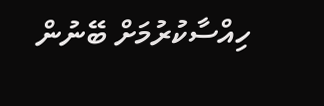ހިއްސާކުރުމަށް ބޭނުން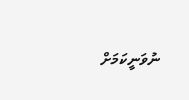ނުވަނީކަމަށް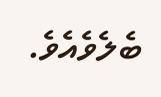ބެލެވެއެވެ.